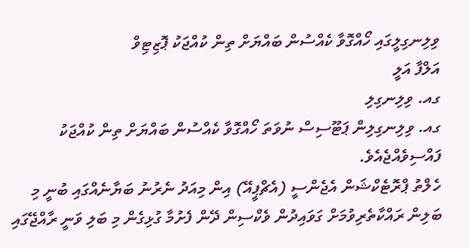ވިލިނގިލީގައި ހޯއްގޮވާ ކެއްސުން ބައްޔަށް ތިން ކުއްޖަކު ޕޮޒިޓިވް
އަލްފާ އަލީ
ގއ. ވިލިނގިލި
ގއ. ވިލިނގިލިން ޕަޓޫސިސް ނުވަތަ ހޯއްގޮވާ ކެއްސުން ބައްޔަށް ތިން ކުއްޖަކު ފައްސިވެއްޖެއެވެ.
ހެލްތު ޕްރޮޓެކްޝަން އެޖެންސީ (އެޗްޕީއޭ) އިން މިއަދު ނެރުނު ބަޔާނެއްގައި ބުނީ މި ބަލިން ރައްކާތެރިވުމަށް ގަވައިދުން ވެކްސިން ދޭން ފެށުމާ ގުޅިގެން މި ބަލި ވަނީ ރާއްޖޭގައި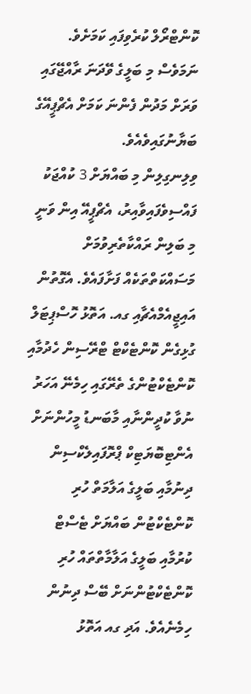ކޮންޓްރޯލް ކުރެވިފައި ކަމަށެވެ. ނަމަވެސް މި ބަލީގެ ވޭދަނަ ރާއްޖޭގައި ވަރަށް މަދުން ފެންނަ ކަމަށް އެޗްޕީއޭގެ ބަޔާނުގައިވެއެވެ.
ވިލިނގިލިން މި ބައްޔަށް 3 ކުއްޖަކު ފައްސިވެފައިވާއިރު، އެޗްޕީއޭ އިން ވަނީ މި ބަލިން ރައްކާތެރިވުމަށް މަސައްކަތްތަކެއް ފަށާފައެވެ. އެގޮތުން އައިޖީއެމްއެޗާއި ގއ. އަތޮޅު ހޮސްޕިޓަލް ގުޅިގެން ކޮންޓެކްޓް ޓްރޭސިން ހެދުމާއި ކޮންޓެކްޓުންގެ ތެރޭގައި ހިމެނޭ އަހަރު ނުވާ ކުދީންނާއި މާބަނޑު މީހުންނަށް އެންޓިބޮޔަޓިކް ޕްރޮފައިލެކްސިން ދިނުމާއި ބަލީގެ އަލާމަތް ހުރި ކޮންޓެކްޓުން ބައްޔަށް ޓެސްޓް ކުރުމާއި ބަލީގެ އަލާމާތްތައް ހުރި ކޮންޓެކްޓުންނަށް ބޭސް ދިނުން ހިމެނެއެވެ. އަދި ގއ އަތޮޅު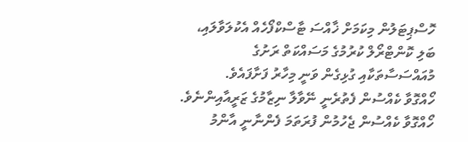ހޮސްޕިޓަލުން މިކަމަށް ޚާއްސަ ޓާސްކްފޯހެއް އެކުލަވާލައި، ބަލި ކޮންޓްރޯލް ކުރުމުގެ މަސައްކަތް ރަށުގެ މުއައްސަސާތަކާއި ގުޅިގެން ވަނީ މިހާރު ފަށާފައެވެ.
ހޯއްގޮވާ ކެއްސުން ފެތުރެނީ ނޭވާލާ ނިޒާމުގެ ޒަރީއާއިންނެވެ. ހޯއްގޮވާ ކެއްސުން ޖެހުމުން ފުރަތަމަ ފެންނާނީ އާންމު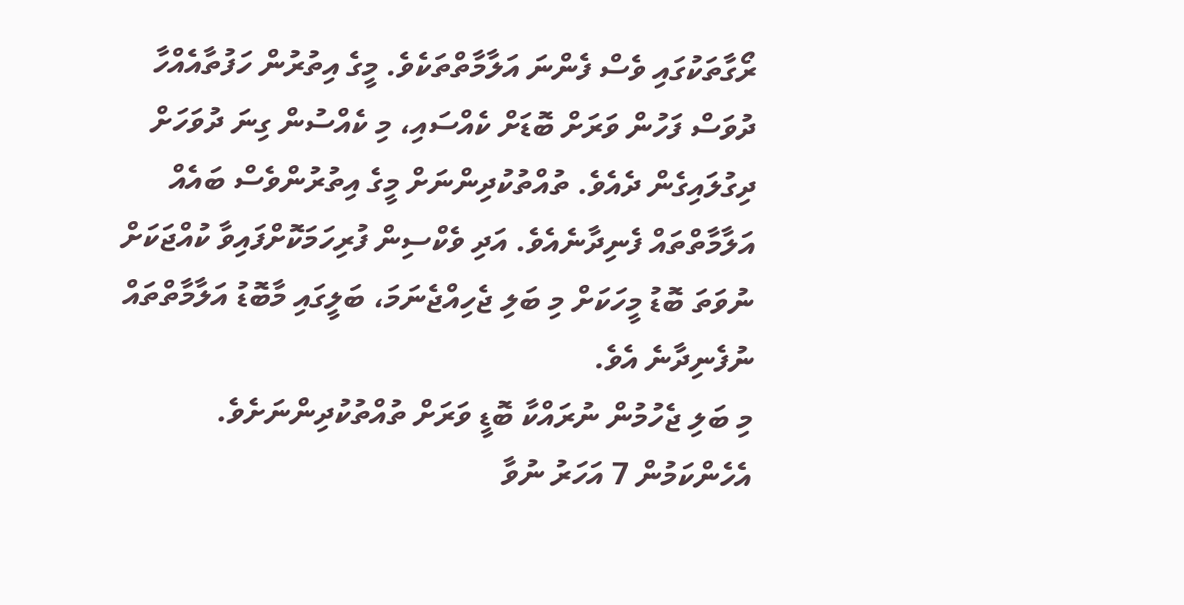ރޯގާތަކުގައި ވެސް ފެންނަ އަލާމާތްތަކެވެ. މީގެ އިތުރުން ހަފުތާއެއްހާ ދުވަސް ފަހުން ވަރަށް ބޮޑަށް ކެއްސައި، މި ކެއްސުން ގިނަ ދުވަހަށް ދިގުލައިގެން ދެއެވެ. ތުއްތުކުދިންނަށް މީގެ އިތުރުންވެސް ބައެއް އަލާމާތްތައް ފެނިދާނެއެވެ. އަދި ވެކްސިން ފުރިހަމަކޮށްފައިވާ ކުއްޖަކަށް ނުވަތަ ބޮޑު މީހަކަށް މި ބަލި ޖެހިއްޖެނަމަ، ބަލީގައި މާބޮޑު އަލާމާތްތައް ނުފެނިދާނެ އެވެ.
މި ބަލި ޖެހުމުން ނުރައްކާ ބޮޑީ ވަރަށް ތުއްތުކުދިންނަށެވެ. އެހެންކަމުން 7 އަހަރު ނުވާ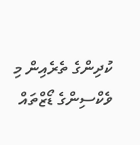ކުދިންގެ ތެރެއިން މި ވެކްސިންގެ ޑޯޒްތައް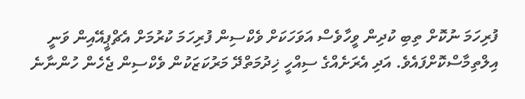ފުރިހަމަ ނުކޮށް ތިބި ކުދިން ވީހާވެސް އަވަހަކަށް ވެކްސިން ފުރިހަމަ ކުރުމަށް އެޗްޕީއޭއިން ވަނީ އިލްތިމާސްކޮށްފައެވެ. އަދި އެރަށެއްގެ ސިއްހީ ޚިދުމަތްދޭ މަރުކަޒަކުން ވެކްސިން ޖެހެން ހުންނާނެ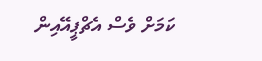ކަމަށް ވެސް އެޗްޕީއޭއިން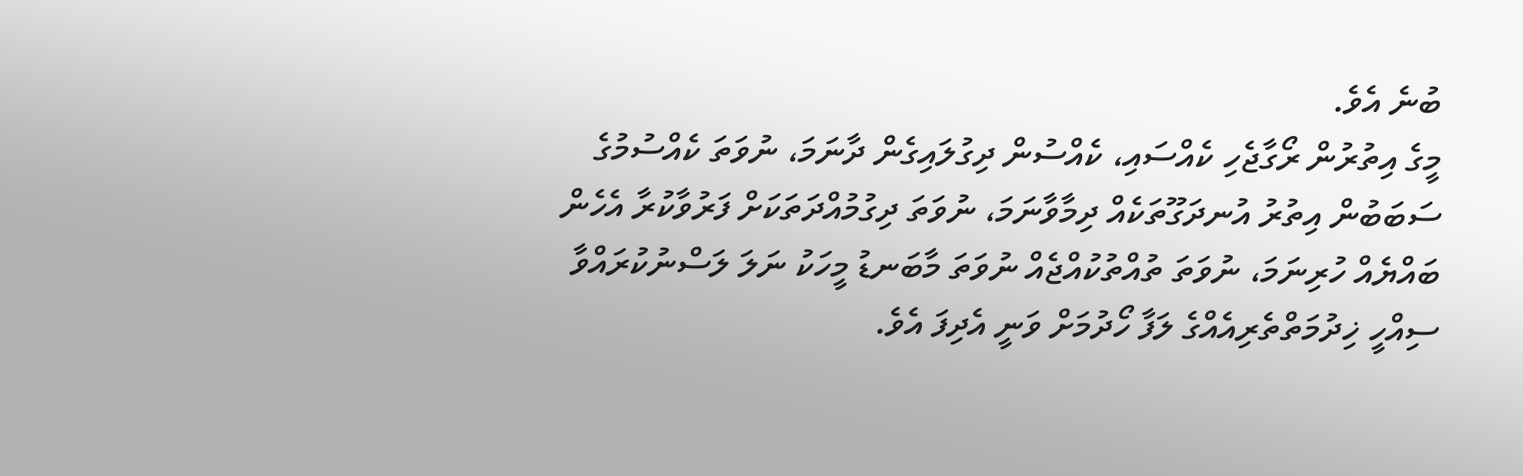ބުނެ އެވެ.
މީގެ އިތުރުން ރޯގާޖެހި ކެއްސައި، ކެއްސުން ދިގުލައިގެން ދާނަމަ، ނުވަތަ ކެއްސުމުގެ ސަބަބުން އިތުރު އުނދަގޫތަކެއް ދިމާވާނަމަ، ނުވަތަ ދިގުމުއްދަތަކަށް ފަރުވާކުރާ އެހެން ބައްޔެއް ހުރިނަމަ، ނުވަތަ ތުއްތުކުއްޖެއް ނުވަތަ މާބަނޑު މީހަކު ނަލަ ލަސްނުކުރައްވާ ސިއްހީ ޚިދުމަތްތެރިއެއްގެ ލަފާ ހޯދުމަށް ވަނީ އެދިފަ އެވެ.